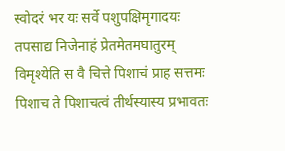स्वोदरं भर यः सर्वे पशुपक्षिमृगादयः
तपसाद्य निजेनाहं प्रेतमेतमघातुरम्
विमृश्येति स वै चित्ते पिशाचं प्राह सत्तमः
पिशाच ते पिशाचत्वं तीर्थस्यास्य प्रभावतः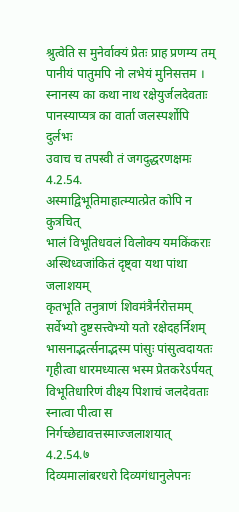श्रुत्वेति स मुनेर्वाक्यं प्रेतः प्राह प्रणम्य तम्
पानीयं पातुमपि नो लभेयं मुनिसत्तम । स्नानस्य का कथा नाथ रक्षेयुर्जलदेवताः
पानस्याप्यत्र का वार्ता जलस्पर्शोपि दुर्लभः
उवाच च तपस्वी तं जगदुद्धरणक्षमः 4.2.54.
अस्माद्विभूतिमाहात्म्यात्प्रेत कोपि न कुत्रचित्
भालं विभूतिधवलं विलोक्य यमकिंकराः
अस्थिध्वजांकितं दृष्ट्वा यथा पांथा जलाशयम्
कृतभूति तनुत्राणं शिवमंत्रैर्नरोत्तमम्
सर्वेभ्यो दुष्टसत्त्वेभ्यो यतो रक्षेदहर्निशम्
भासनाद्भर्त्सनाद्भस्म पांसुः पांसुत्वदायतः
गृहीत्वा धारमध्यात्स भस्म प्रेतकरेऽर्पयत्
विभूतिधारिणं वीक्ष्य पिशाचं जलदेवताः
स्नात्वा पीत्वा स निर्गच्छेद्यावत्तस्माज्जलाशयात् 4.2.54.७
दिव्यमालांबरधरो दिव्यगंधानुलेपनः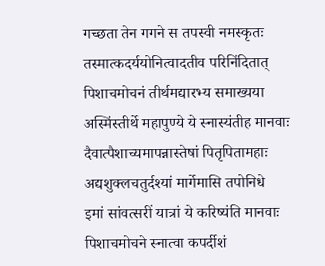गच्छता तेन गगने स तपस्वी नमस्कृतः
तस्मात्कदर्ययोनित्वादतीव परिनिंदितात्
पिशाचमोचनं तीर्थमद्यारभ्य समाख्यया
अस्मिंस्तीर्थे महापुण्ये ये स्नास्यंतीह मानवाः
दैवात्पैशाच्यमापन्नास्तेषां पितृपितामहाः
अद्यशुक्लचतुर्दश्यां मार्गेमासि तपोनिधे
इमां सांवत्सरीं यात्रां ये करिष्यंति मानवाः
पिशाचमोचने स्नात्वा कपर्दीशं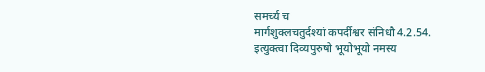समर्च्य च
मार्गशुक्लचतुर्दश्यां कपर्दीश्वर संनिधौ 4.2.54.
इत्युक्त्वा दिव्यपुरुषो भूयोभूयो नमस्य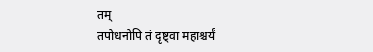तम्
तपोधनोपि तं दृष्ट्वा महाश्चर्यं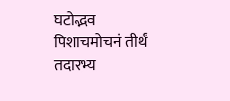घटोद्भव
पिशाचमोचनं तीर्थं तदारभ्य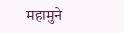महामुने